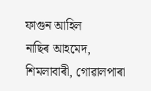ফাগুন আহিল
নাছিৰ আহমেদ, শিমলাবাৰী, গোৱালপাৰা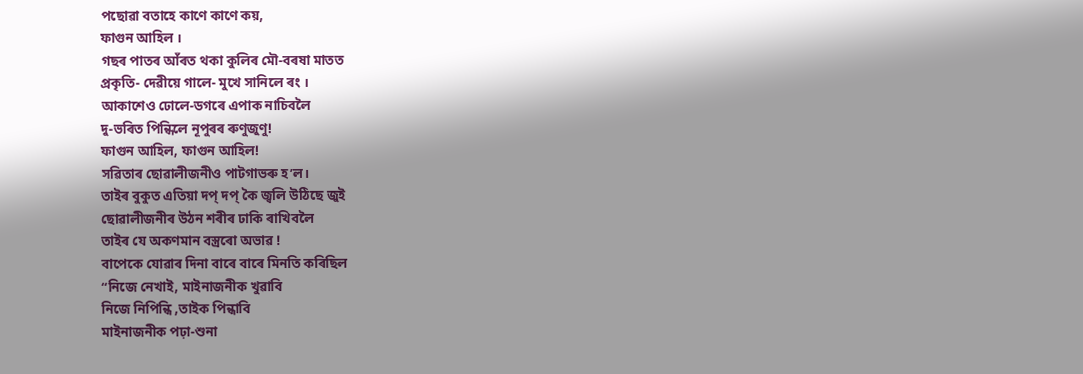পছোৱা বতাহে কাণে কাণে কয়,
ফাগুন আহিল ।
গছৰ পাতৰ আঁৰত থকা কুলিৰ মৌ-বৰষা মাতত
প্ৰকৃতি- দেৱীয়ে গালে- মুখে সানিলে ৰং ।
আকাশেও ঢোলে-ডগৰে এপাক নাচিবলৈ
দু-ভৰিত পিন্ধিলে নূপুৰৰ ৰুণুজুণু!
ফাগুন আহিল, ফাগুন আহিল!
সৱিতাৰ ছোৱালীজনীও পাটগাভৰু হ’ল।
তাইৰ বুকুত এতিয়া দপ্ দপ্ কৈ জ্বলি উঠিছে জুই
ছোৱালীজনীৰ উঠন শৰীৰ ঢাকি ৰাখিবলৈ
তাইৰ যে অকণমান বস্ত্ৰৰো অভাৱ !
বাপেকে যোৱাৰ দিনা বাৰে বাৰে মিনতি কৰিছিল
“নিজে নেখাই, মাইনাজনীক খুৱাবি
নিজে নিপিন্ধি ,তাইক পিন্ধাবি
মাইনাজনীক পঢ়া-শুনা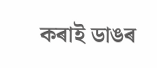কৰাই ডাঙৰ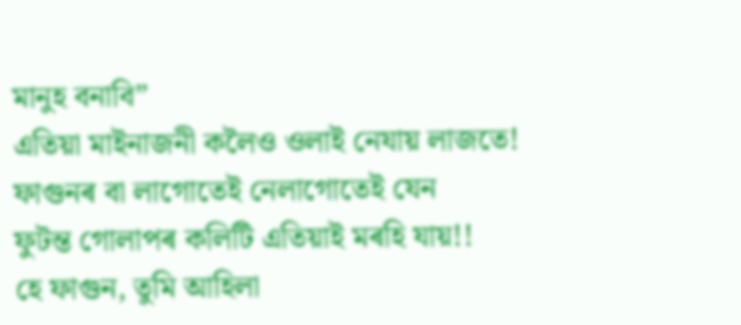মানুহ বনাবি”
এতিয়া মাইনাজনী কলৈও ওলাই নেযায় লাজতে!
ফাগুনৰ বা লাগোতেই নেলাগোতেই যেন
ফুটন্ত গোলাপৰ কলিটি এতিয়াই মৰহি যায়!!
হে ফাগুন, তুমি আহিলা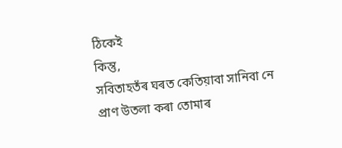ঠিকেই
কিন্তু,
সবিতাহতঁৰ ঘৰত কেতিয়াবা সানিবা নে
প্ৰাণ উতলা কৰা তোমাৰ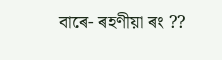বাৰে- ৰহণীয়া ৰং ??